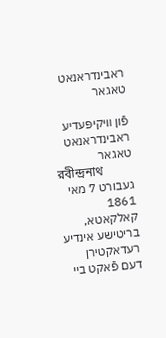ראבינדראנאט טאגאר

פֿון װיקיפּעדיע
ראבינדראנאט טאגאר
রবীন্দ্রনাথ
געבורט 7 מאי 1861
קאלקאטא, בריטישע אינדיע רעדאקטירן דעם פֿאקט ביי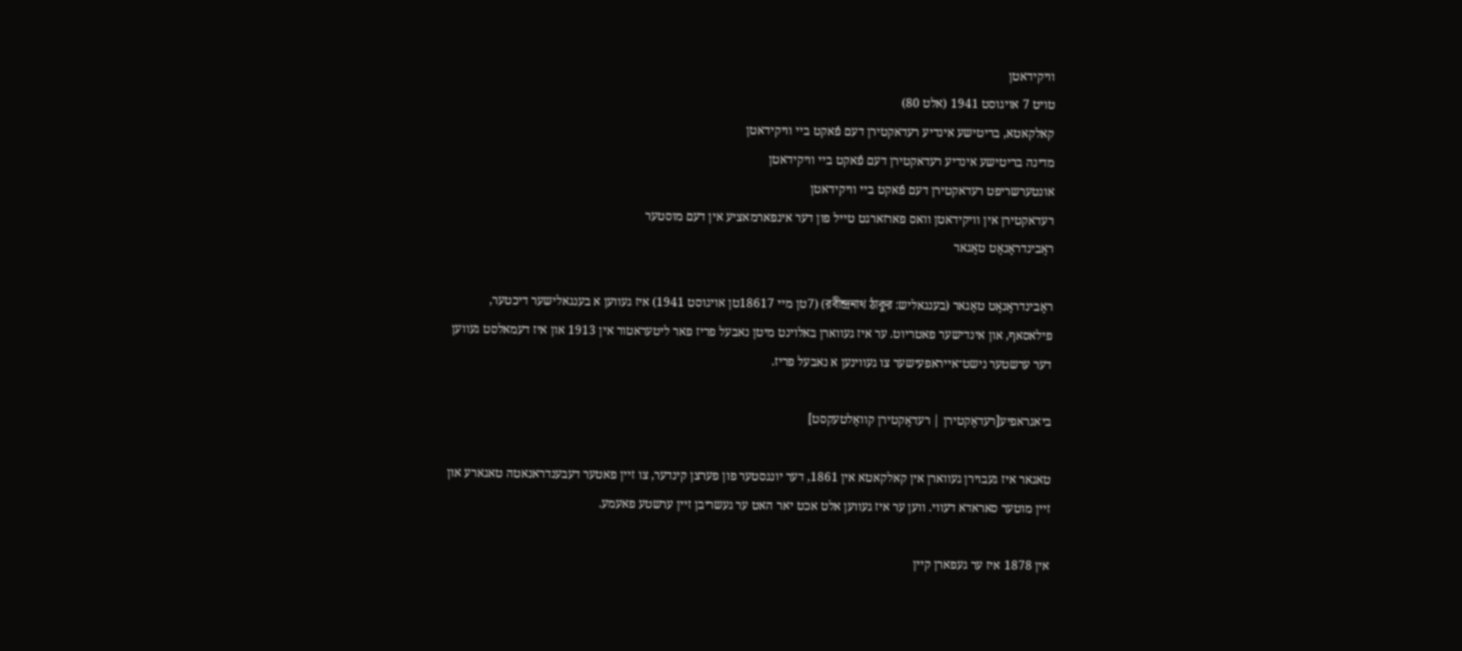וויקידאטן
טויט 7 אויגוסט 1941 (אלט 80)
קאלקאטא, בריטישע אינדיע רעדאקטירן דעם פֿאקט ביי וויקידאטן
מדינה בריטישע אינדיע רעדאקטירן דעם פֿאקט ביי וויקידאטן
אונטערשריפט רעדאקטירן דעם פֿאקט ביי וויקידאטן
רעדאקטירן אין וויקידאטן וואס פארזארגט טייל פון דער אינפארמאציע אין דעם מוסטער
ראַבינדראַנאַט טאַגאר

ראַבינדראַנאַט טאַגאר (בענגאליש: রবীন্দ্রনাথ ঠাকুর) (7טן מיי 18617טן אויגוסט 1941) איז געווען א בענגאלישער דיכטער, פילאסאף, און אינדישער פאטריוט. ער איז געווארן באלוינט מיטן נאבעל פריז פאר ליטעראטור אין 1913 און איז דעמאלסט געווען דער ערשטער נישט־אייראפעישער צו געווינען א נאבעל פריז.

ביאגראפיע[רעדאַקטירן | רעדאַקטירן קוואַלטעקסט]

טאגאר איז געבוירן געווארן אין קאלקאטא אין 1861, דער יונגסטער פון פערצן קינדער, צו זיין פאטער דעבענדראנאטה טאגארע און זיין מוטער סאראדא דעווי. ווען ער איז געווען אלט אכט יאר האט ער געשריבן זיין ערשטע פאעמע.

אין 1878 איז ער געפארן קיין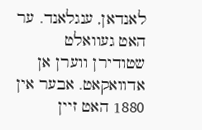לאנדאן, ענגלאנד. ער האט געוואלט שטודירן ווערן אן אדוואקאט. אבער אין 1880 האט זיין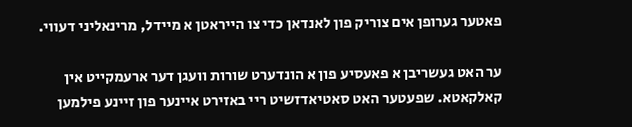פאטער גערופן אים צוריק פון לאנדאן כדי צו הייראטן א מיידל, מרינאליני דעווי.

ער האט געשריבן א פאעסיע פון א הונדערט שורות וועגן דער ארעמקייט אין קאלקאטא. שפעטער האט סאטיאדזשיט ריי באזירט איינער פון זיינע פילמען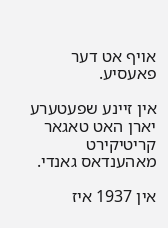אויף אט דער פאעסיע.

אין זיינע שפעטערע יארן האט טאגאר קריטיקירט מאהענדאס גאנדי.

אין 1937 איז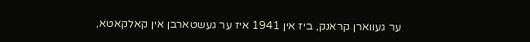ער געווארן קראנק, ביז אין 1941 איז ער געשטארבן אין קאלקאטא,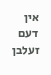אין דעם זעלבן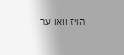הויז וואו ער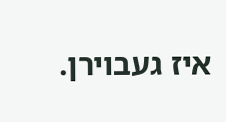איז געבוירן.